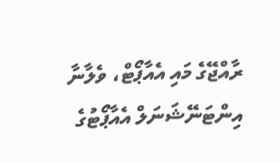ރާއްޖޭގެ މައި އެއާޕޯޓް، ވެލާނާ އިންޓަނޭޝަނަލް އެއާޕޯޓުގެ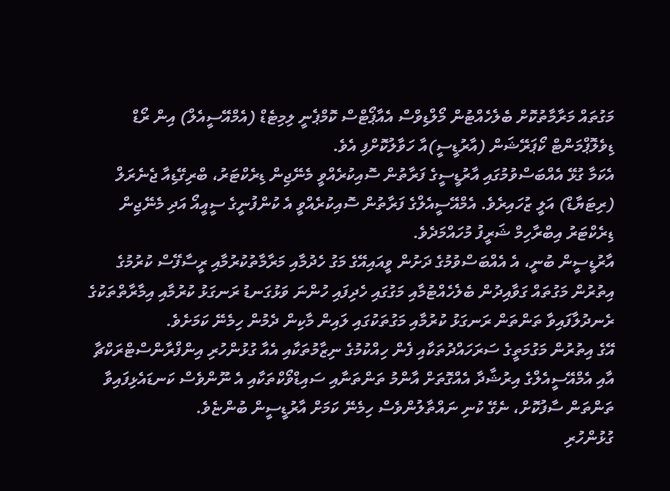މަގުތައް މަރާމާތުކޮށް ބެލެހެއްޓުން މޯލްޑިވްސް އެއާޕޯޓްސް ކޮމްޕެނީ ލިމިޓެޑް (އެމްއޭސީއެލް) އިން ރޯޑް ޑިވެލޮޕްމަންޓް ކޯޕަރޭޝަން (އާރުޑީސީ)އާ ހަވާލުކޮށްފި އެވެ.
އެކަމާ ގުޅޭ އެއްބަސްވުމުގައި އާރުޑީސީގެ ފަރާތުން ސޮއިކުރެއްވީ މެނޭޖިން ޑިރެކްޓަރު، ބްރިގޭޑިއާ ޖެނެރަލް (ރިޓަޔާޑް) އަލީ ޒުހައިރެވެ. އެމްއޭސީއެލްގެ ފަރާތުން ސޮއިކުރެއްވީ އެ ކުންފުނީގެ ސީއީއޯ އަދި މެނޭޖިން ޑިރެކްޓަރު އިބްރާހިމް ޝަރީފު މުހައްމަދެވެ.
އާރުޑީސީން ބުނީ، އެ އެއްބަސްވުމުގެ ދަށުން ވީއައިއޭގެ މަގު ހެދުމާއި މަރާމާތުކުރުމާއި ރީސާފޭސް ކުރުމުގެ އިތުރުން މަގުތައް ގަވާއިދުން ބެލެހެއްޓުމާއި މަގުގައި ހެދިފައި ހުންނަ ވަޅުގަނޑު ރަނގަޅު ކުރުމާއި އިމާރާތްތަކުގެ ރެނދުލާފައިވާ ތަންތަން ރަނގަޅު ކުރުމާއި މަގުތަކުގައި ލައިން މާކިން ދެމުން ހިމެނޭ ކަމަށެވެ.
އޭގެ އިތުރުން މަގުމަތީގެ ސަރަހައްދުތަކާއި ފެން ހިއްކުމުގެ ނިޒާމުތަކާއި އެއާ ގުޅުންހުރި އިންފްރާންސްޓްރަކްޗާ އާއި އެމްއޭސީއެލްގެ އިރުޝާދާ އެއްގޮތަށް އާންމު ތަންތަނާއި ސައިޑްވޯކްތަކާއި އެ ނޫންވެސް ކަނޑައެޅިފައިވާ ތަންތަން ސާފުކޮށް، ނެގޭ ކުނި ނައްތާލުންވެސް ހިމެނޭ ކަމަށް އާރުޑީސީން ބުންޏެވެ.
ގުޅުންހުރި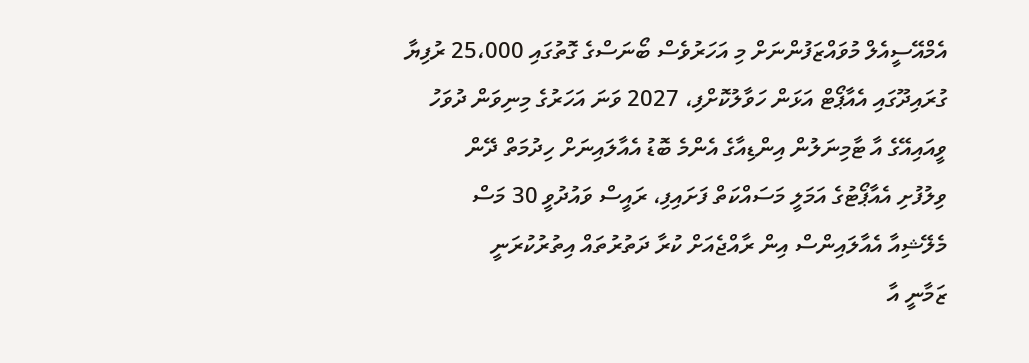އެމްއޭސީއެލް މުވައްޒަފުންނަށް މި އަހަރުވެސް ބޯނަސްގެ ގޮތުގައި 25،000 ރުފިޔާ
ގުރައިދޫގައި އެއާޕޯޓް އަޅަން ހަވާލުކޮށްފި، 2027 ވަނަ އަހަރުގެ މިނިވަން ދުވަހު
ވީއައިއޭގެ އާ ޓާމިނަލުން އިންޑިއާގެ އެންމެ ބޮޑު އެއާލައިނަށް ހިދުމަތް ދޭން
ވިލުފުށި އެއާޕޯޓުގެ އަމަލީ މަސައްކަތް ފަށައިފި، ރައީސް ވައުދުވީ 30 މަސް
މެލޭޝިއާ އެއާލައިންސް އިން ރާއްޖެއަށް ކުރާ ދަތުރުތައް އިތުރުކުރަނީ
ޒަމާނީ އާ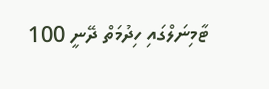ޓާމިނަލްގައި ހިދުމަތް ދޭނީ 100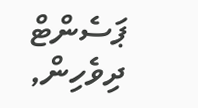ޕަސެންޓް ދިވެހިން,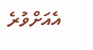އެއަށްވުރެ